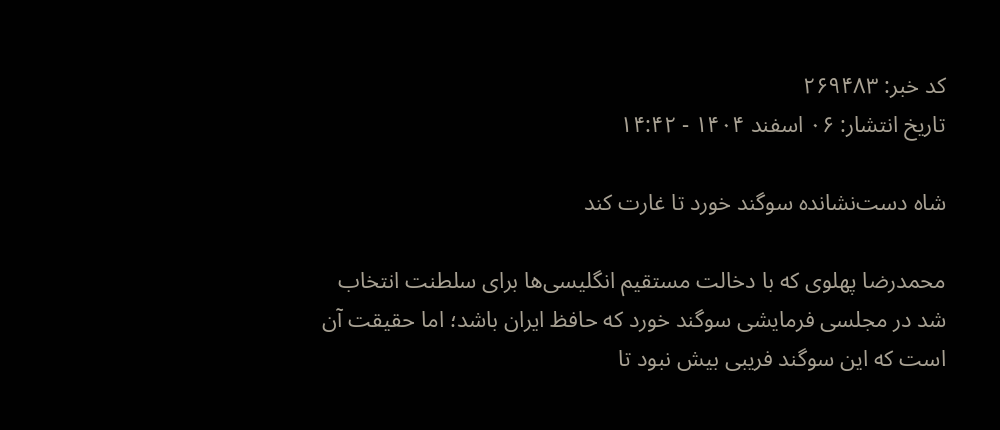کد خبر: ۲۶۹۴۸۳
تاریخ انتشار: ۰۶ اسفند ۱۴۰۴ - ۱۴:۴۲

شاه دست‌نشانده سوگند خورد تا غارت کند

محمدرضا پهلوی که با دخالت مستقیم انگلیسی‌ها برای سلطنت انتخاب شد در مجلسی فرمایشی سوگند خورد که حافظ ایران باشد؛ اما حقیقت آن است که این سوگند فریبی بیش نبود تا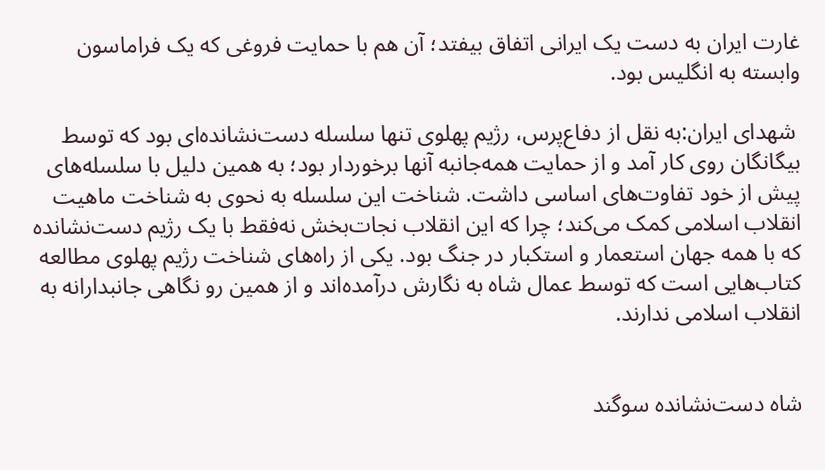غارت ایران به دست یک ایرانی اتفاق بیفتد؛ آن هم با حمایت فروغی که یک فراماسون وابسته به انگلیس بود.

 شهدای ایران:به نقل از دفاع‌پرس، رژیم پهلوی تنها سلسله دست‌نشانده‌ای بود که توسط بیگانگان روی کار آمد و از حمایت همه‌جانبه آنها برخوردار بود؛ به همین دلیل با سلسله‌های پیش از خود تفاوت‌های اساسی داشت. شناخت این سلسله به نحوی به شناخت ماهیت انقلاب اسلامی کمک می‌کند؛ چرا که این انقلاب نجات‌بخش نه‌فقط با یک رژیم دست‌نشانده که با همه جهان استعمار و استکبار در جنگ بود. یکی از راه‌های شناخت رژیم پهلوی مطالعه کتاب‌هایی است که توسط عمال شاه به نگارش درآمده‌اند و از همین رو نگاهی جانبدارانه به انقلاب اسلامی ندارند.


شاه دست‌نشانده سوگند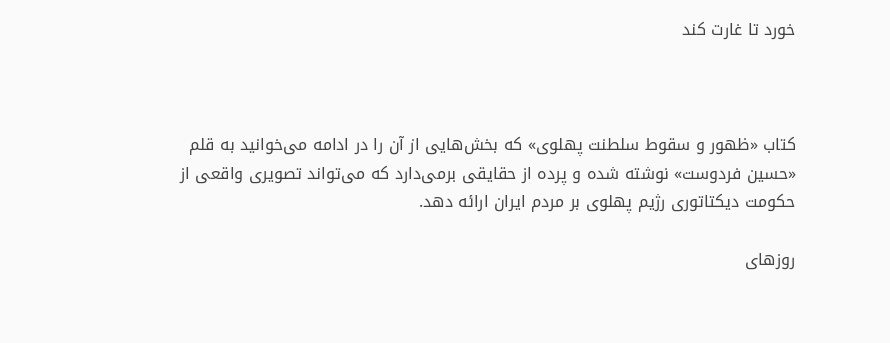خورد تا غارت کند



کتاب «ظهور و سقوط سلطنت پهلوی» که بخش‌هایی از آن را در ادامه می‌خوانید به قلم «حسین فردوست» نوشته شده و پرده از حقایقی برمی‌دارد که می‌تواند تصویری واقعی از حکومت دیکتاتوری رژیم پهلوی بر مردم ایران ارائه دهد.

روزهای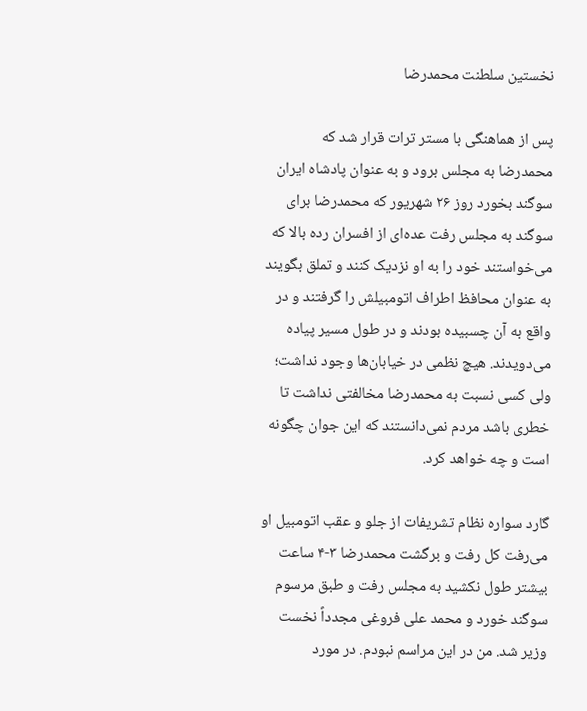نخستین سلطنت محمدرضا

پس از هماهنگی با مستر ترات قرار شد که محمدرضا به مجلس برود و به عنوان پادشاه ایران سوگند بخورد روز ۲۶ شهریور که محمدرضا برای سوگند به مجلس رفت عده‌ای از افسران رده بالا که می‌خواستند خود را به او نزدیک کنند و تملق بگویند به عنوان محافظ اطراف اتومبیلش را گرفتند و در واقع به آن چسبیده بودند و در طول مسیر پیاده می‌دویدند. هیچ نظمی در خیابان‌ها وجود نداشت؛ ولی کسی نسبت به محمدرضا مخالفتی نداشت تا خطری باشد مردم نمی‌دانستند که این جوان چگونه است و چه خواهد کرد.

گارد سواره نظام تشریفات از جلو و عقب اتومبیل او می‌رفت کل رفت و برگشت محمدرضا ۳-۴ ساعت بیشتر طول نکشید به مجلس رفت و طبق مرسوم سوگند خورد و محمد علی فروغی مجدداً نخست وزیر شد. من در این مراسم نبودم. در مورد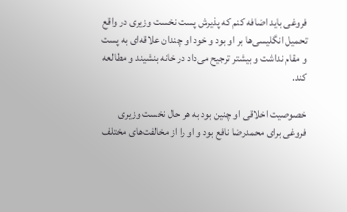فروغی باید اضافه کنم که پذیرش پست نخست وزیری در واقع تحمیل انگلیسی‌ها بر او بود و خود او چندان علاقه‌ای به پست و مقام نداشت و بیشتر ترجیح می‌داد در خانه بنشیند و مطالعه کند.

خصوصیت اخلاقی او چنین بود به هر حال نخست وزیری فروغی برای محمدرضا نافع بود و او را از مخالفت‌های مختلف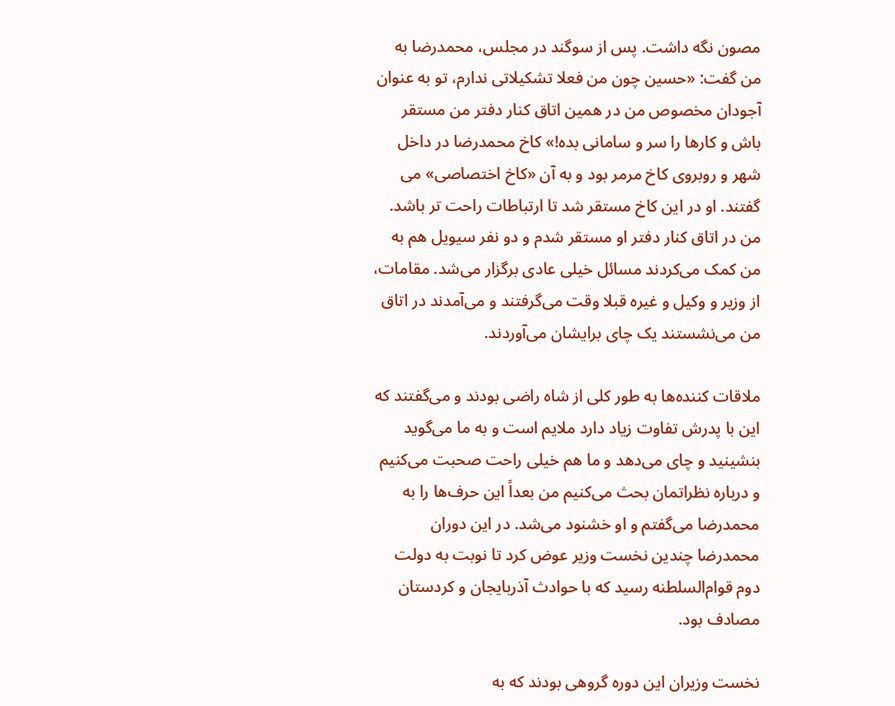مصون نگه داشت. پس از سوگند در مجلس، محمدرضا به من گفت: «حسین چون من فعلا تشکیلاتی ندارم، تو به عنوان آجودان مخصوص من در همین اتاق کنار دفتر من مستقر باش و کارها را سر و سامانی بده!» کاخ محمدرضا در داخل شهر و روبروی کاخ مرمر بود و به آن «کاخ اختصاصی» می گفتند. او در این کاخ مستقر شد تا ارتباطات راحت تر باشد. من در اتاق کنار دفتر او مستقر شدم و دو نفر سیویل هم به من کمک می‌کردند مسائل خیلی عادی برگزار می‌شد. مقامات، از وزیر و وکیل و غیره قبلا وقت می‌گرفتند و می‌آمدند در اتاق من می‌نشستند یک چای برایشان می‌آوردند.

ملاقات کننده‌ها به طور کلی از شاه راضی بودند و می‌گفتند که این با پدرش تفاوت زیاد دارد ملایم است و به ما می‌گوید بنشینید و چای می‌دهد و ما هم خیلی راحت صحبت می‌کنیم و درباره نظراتمان بحث می‌کنیم من بعداً این حرف‌ها را به محمدرضا می‌گفتم و او خشنود می‌شد. در این دوران محمدرضا چندین نخست وزیر عوض کرد تا نوبت به دولت دوم قوام‌السلطنه رسید که با حوادث آذربایجان و کردستان مصادف بود.

نخست وزیران این دوره گروهی بودند که به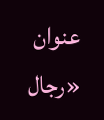عنوان «رجال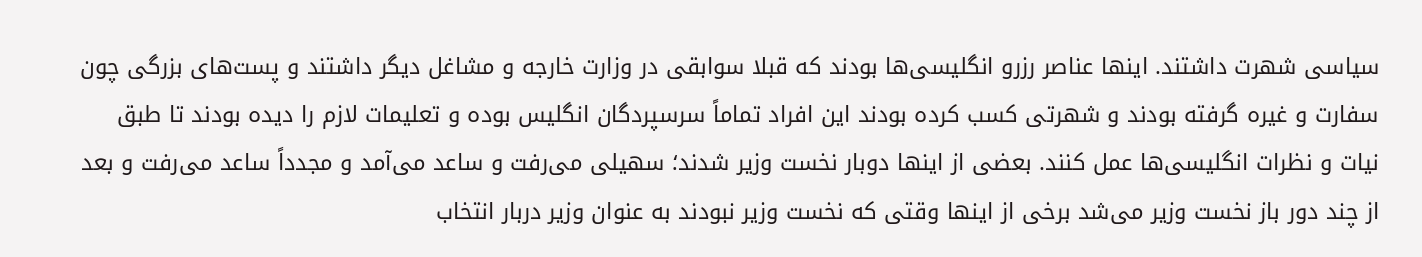سیاسی شهرت داشتند. اینها عناصر رزرو انگلیسی‌ها بودند که قبلا سوابقی در وزارت خارجه و مشاغل دیگر داشتند و پست‌های بزرگی چون سفارت و غیره گرفته بودند و شهرتی کسب کرده بودند این افراد تماماً سرسپردگان انگلیس بوده و تعلیمات لازم را دیده بودند تا طبق نیات و نظرات انگلیسی‌ها عمل کنند. بعضی از اینها دوبار نخست وزیر شدند؛ سهیلی می‌رفت و ساعد می‌آمد و مجدداً ساعد می‌رفت و بعد از چند دور باز نخست وزیر می‌شد برخی از اینها وقتی که نخست وزیر نبودند به عنوان وزیر دربار انتخاب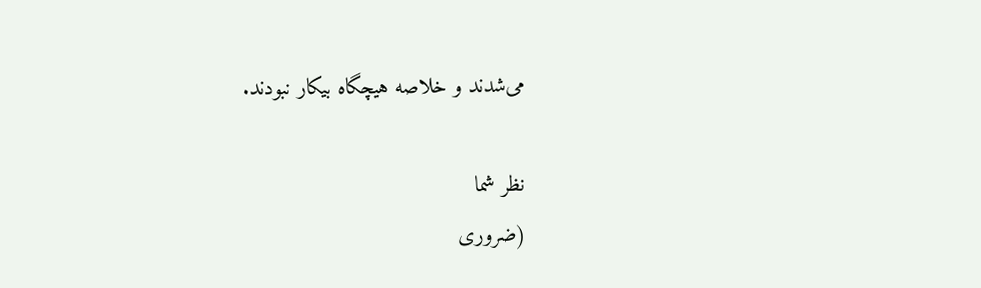می‌شدند و خلاصه هیچگاه بیکار نبودند.

نظر شما
(ضروری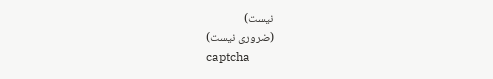نیست)
(ضروری نیست)
captcha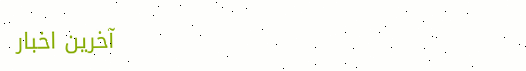آخرین اخبار